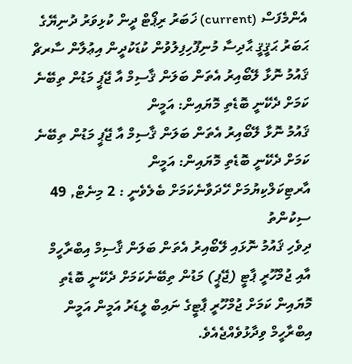އެންމެފަސް (current) ޚަބަރު ރިޕޯޓް ދީން ކުޅިވަރު ދުނިޔޭގެ ޙަބަރު ޙަޤީޤީ ޙާދިސާ މުނިފޫހިފިލުވުން ކުޑަކުދީން އިޢުލާން ސާރޗް
ޤައުމު ނޮޅާ ލޭބޯއިރު އެތަން ބަލަން ޤާސިމް އާ ޖޭޕީ މަޑުން ތިބޭނެ ކަމަށް ދެކޭނީ ބޮޑެތި މޮޔައިން: އަމީން
ޤައުމު ނޮޅާ ލޭބޯއިރު އެތަން ބަލަން ޤާސިމް އާ ޖޭޕީ މަޑުން ތިބޭނެ ކަމަށް ދެކޭނީ ބޮޑެތި މޮޔައިން: އަމީން
އާރޓިކަލްކިޔުމަށް ހޭދަވާނެކަމަށް ބެލެވެނީ : 2 މިނެޓް, 49 ސިކުންތު
ދިވެހި ޤައުމު ނޮޅައި ލޭބޯއިރު އެތަން ބަލަން ޤާސިމް އިބްރާހީމް އާއި ޖުމްހޫރީ ޕާޓީ (ޖޭޕީ) މަޑުން ތިބޭނެކަމަށް ދެކޭނީ ބޮޑެތި މޮޔައިން ކަމަށް ޖުމްހޫރީ ޕާޓީގެ ނައިބް ލީޑަރު އަމީން އަމީން އިބްރާހީމް ވިދާޅުވެއްޖެއެވެ.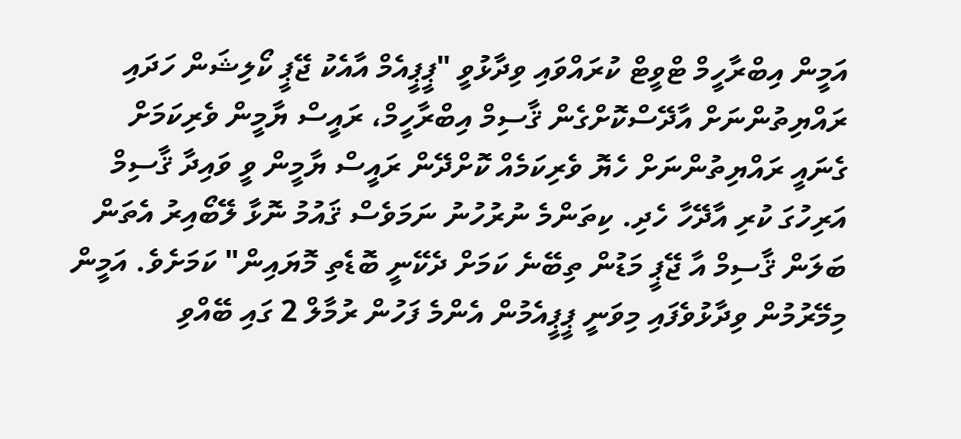އަމީން އިބްރާހީމް ޓްވީޓް ކުރައްވައި ވިދާޅުވީ "ޕީޕީއެމް އާއެކު ޖޭޕީ ކޯލިޝަން ހަދައި ރައްޔިތުންނަށް އާދޭސްކޮށްގެން ޤާސިމް އިބްރާހީމް، ރައީސް ޔާމީން ވެރިކަމަށް ގެނައީ ރައްޔިތުންނަށް ހެޔޮ ވެރިކަމެއް ކޮށްދޭން ރައީސް ޔާމީން ވީ ވައިދާ ޤާސިމް އަރިހުގަ ކުރި އާދޭހާ ހެދި. ކިތަންމެ ނުރުހުނު ނަމަވެސް ޤައުމު ނޮޅާ ލޭބޯއިރު އެތަން ބަލަން ޤާސިމް އާ ޖޭޕީ މަޑުން ތިބޭނެ ކަމަށް ދެކޭނީ ބޮޑެތި މޮޔައިން" ކަމަށެވެ. އަމީން މިމޭރުމުން ވިދާޅުވެފައި މިވަނީ ޕީޕީއެމުން އެންމެ ފަހުން ރުމާލް 2 ގައި ބޭއްވި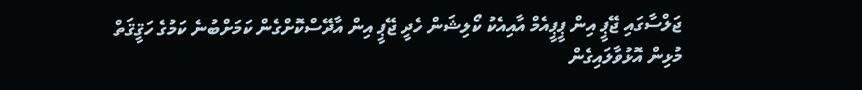ޖަލްސާގައި ޖޭޕީ އިން ޕީޕީއެމް އާއިއެކު ކޯލިޝަން ހެދީ ޖޭޕީ އިން އާދޭސްކޮށްގެން ކަމަށްބުނެ ކަމުގެ ހަޤީޤަތް މުޅިން އޮޅުވާލައިގެން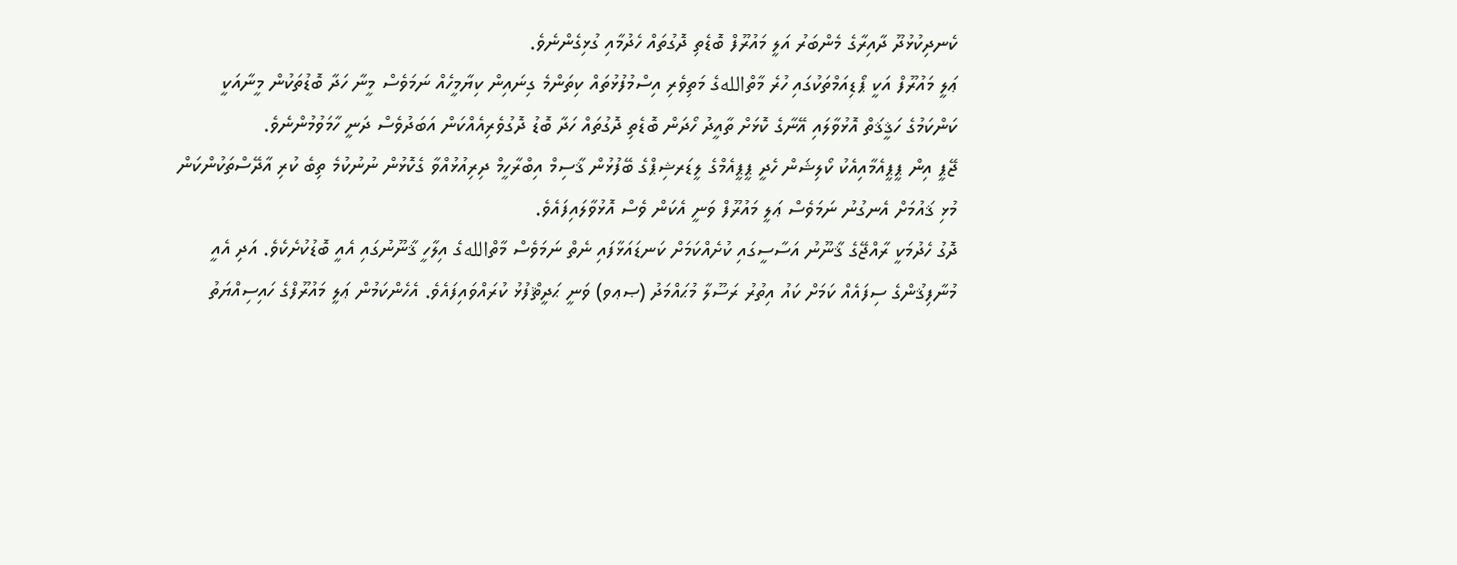ކެނދިކުޅުދޫ ދާއިރާގެ މެންބަރު އަލީ މައުރޫފް ބޮޑެތި ދޮގުތައް ހެދުމާއި ގުޅިގެންނެވެ.
ޢަލީ މައުރޫފް އަކީ ޕޯޑިއަމްތަކުގައި ހުރެ މާތްاللهގެ މަތިވެރި އިސްމުފުޅުތައް ކިތަންމެ ގިނައިން ކިޔާމީހެއް ނަމަވެސް މީނާ ހަދާ ބޮޑުތަކުން މީނާއަކީ ކަންކަމުގެ ހަޤީޤަތް އޮޅުވާލައި އޭނާގެ ކޮޅަށް ތާއީދު ހޯދަން ބޮޑެތި ދޮގުތައް ހަދާ ބޮޑު ދޮގުވެރިއެއްކަން އަބަދުވެސް ދަނީ ހާމަވުމުންނެވެ.
ޖޭޕީ އިން ޕީޕީއެމާއިއެކު ކޯލިޝަން ހެދީ ޕީޕީއެމްގެ ލީޑަރޝިޕްގެ ބޭފުޅުން ޤާސިމް އިބްރާހީމް ދިރިއުޅުއްވާ ގެކޮޅުން ނުނުކުމެ ތިބެ ކުރި އާދޭސްތަކުންކަން މުޅި ޤައުމަށް އެނގުނު ނަމަވެސް ޢަލީ މައުރޫފް ވަނީ އެކަން ވެސް އޮޅުވާލައިފައެވެ.
ދޮގު ހެދުމަކީ ރާއްޖޭގެ ޤާނޫނު އަސާސީގައި ކުށެއްކަމަށް ކަނޑައަޅާފައި ނެތް ނަމަވެސް މާތްاللهގެ އިލާހީ ޤާނޫނުގައި އެއީ ބޮޑުކުށެކެވެ. އަދި އެއީ މުނާފިޤުންގެ ސިފައެއް ކަމަށް ކައު އިތުރު ރަސޫލާ މުޙައްމަދު (ޞޢވ) ވަނީ ޙަދީޘްފުޅު ކުރައްވައިފައެވެ. އެހެންކަމުން ޢަލީ މައުރޫފްގެ ހައިސިއްޔަތު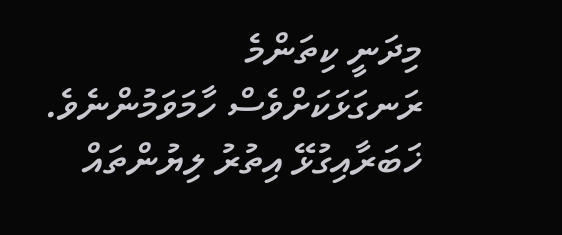މިދަނީ ކިތަންމެ ރަނގަޅަކަށްވެސް ހާމަވަމުންނެވެ.
ޚަބަރާއިގުޅޭ އިތުރު ލިޔުންތައް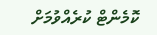ކޮމެންޓް ކުރެއްވުމަށް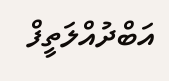އަބްދުއްލަތީފް